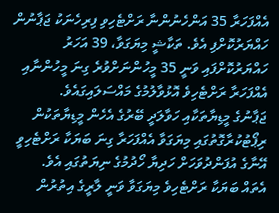އެއްފަހަރާ 35 އަންހެނުންނާ ރަށްޓެހިވި ފިރިހެނަކު ޖަޕާނުން ހައްޔަރުކޮށްފި އެވެ. ތަކާޝީ މިޔަގަވާ، 39 އަހަރު ހައްޔަރުކޮށްފައި ވަނީ 35 މީހުންނަށްވުރެ ގިނަ މީހުންނާއި އެއްފަހަރާ ރަށްޓެހިވެ އޮޅުވާލުމުގެ މައްސަލައިގައެވެ.
ޖަޕާނުގެ މީޑިޔާތަކާއި ހަވާލަދީ ބޭރުގެ އެހެން މީޑިޔާތަކުން ރިޕޯޓުކުރާގޮތުގައި މިޔަގަވާ އެއްފަހަރާ ގިނަ ބަޔަކާ ރަށްޓެހިވީ އޭނާގެ އުފަންދުވަހަށް ހަދިޔާ ހޯދުމުގެ ނިޔަތުގައި އެވެ.
އެތައް ބަޔަކާ ރަށްޓެހިވެ މިޔަގަވާ ވަނީ ލާރީގެ އިތުރުން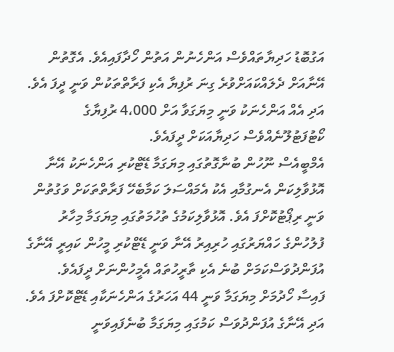އަގުބޮޑު ހަދިޔާތައްވެސް އަންހެނުން އަތުން ހޯދާފައިއެވެ. އެގޮތުން އޭނާއަށް ދެލައްކައަށްވުރެ ގިނަ ރުފިޔާ އެކި ފަރާތްތަކުން ވަނީ ދީފަ އެވެ. އަދި އެއް އަންހެނަކު ވަނީ މިޔަގަވާ އަށް 4،000 ރުފިޔާގެ ކޯޓުފަޓުލޫނެއްވެސް ހަދިޔާއަކަށް ދީފައެވެ.
އެމްބީއެސް ނޫހުން ބުނާގޮތުގައި މިޔަގަމާ ޑޭޓްކުރި އަންހެނަކު އޭނާ އޮޅުވާލިކަން އެނގުމާއި އެކު އެމައްސަލަ ކަމާބެހޭ ފަރާތްތަކަށް ވަގުތުން ވަނީ ރިޕޯޓުކޮށްފަ އެވެ. އޮޅުވާލިކަމުގެ ތުހުމަތުގައި މިޔަގަމާ މިހާރު ފުލުހުންގެ ހައްޔަރުގައި ހުރިއިރު އޭނާ ވަނީ ޑޭޓްކުރި މީހުން ކައިރީ އޭނާގެ އުފަންދުވަސްކަމަށް ބުނެ އެކި ތާރީހުތައް އެމީހުންނަށް ދީފައެވެ.
ފައިސާ ހޯދުމަށް މިޔަގަމާ ވަނީ 44 އަހަރުގެ އަންހެނަކާއި ޑޭޓްކޮށްފަ އެވެ. އަދި އޭނާގެ އުފަންދުވަސް ކަމުގައި މިޔަގަމާ ބުނެފައިވަނީ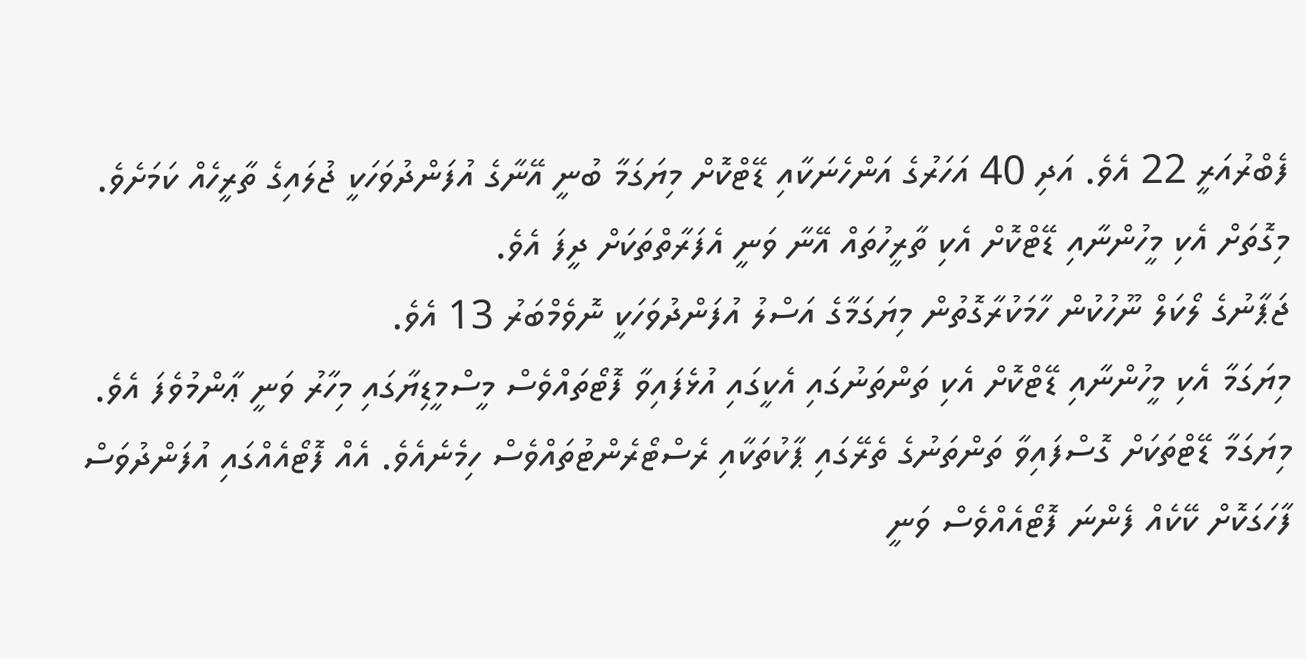ފެބްރުއަރީ 22 އެވެ. އަދި 40 އަހަރުގެ އަންހެނަކާއި ޑޭޓްކޮށް މިޔަގަމާ ބުނީ އޭނާގެ އުފަންދުވަހަކީ ޖުލައިގެ ތާރީހެއް ކަމަށެވެ. މިގޮތަށް އެކި މީހުންނާއި ޑޭޓްކޮށް އެކި ތާރީހުތައް އޭނާ ވަނީ އެފަރާތްތަކަށް ދީފަ އެވެ.
ޖަޕާނުގެ ލޯކަލް ނޫހުކުން ހާމަކުރާގޮތުން މިޔަގަމާގެ އަސްލު އުފަންދުވަހަކީ ނޮވެމްބަރު 13 އެވެ.
މިޔަގަމާ އެކި މީހުންނާއި ޑޭޓްކޮށް އެކި ތަންތަނުގައި އެކީގައި އުޅެފައިވާ ފޮޓޯތައްވެސް މީސްމީޑިޔާގައި މިހާރު ވަނީ ޢާންމުވެފަ އެވެ. މިޔަގަމާ ޑޭޓްތަކަށް ގޮސްފައިވާ ތަންތަނުގެ ތެރޭގައި ޕާކުތަކާއި ރެސްޓޯރެންޓުތައްވެސް ހިމެނެއެވެ. އެއް ފޮޓޯއެއްގައި އުފަންދުވަސް ފާހަގަކޮށް ކޭކެއް ފެންނަ ފޮޓޯއެއްވެސް ވަނީ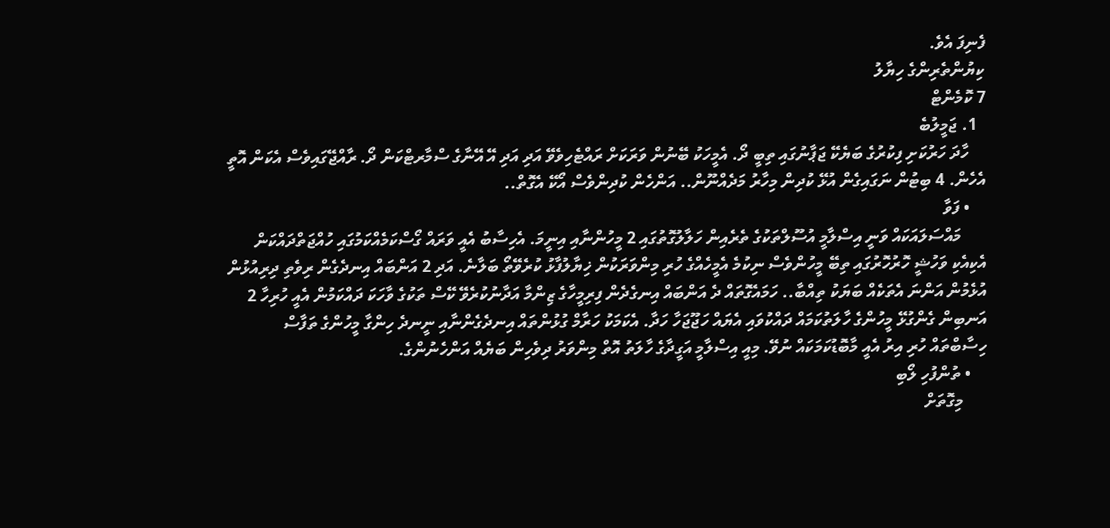ފެނިފަ އެވެ.
ކިޔުންތެރިންގެ ހިޔާލު
7 ކޮމެންޓް
  1. ޖަމީލުބެ
    ހާދަ ހަރުކަށި ފިކުރުގެ ބަޔެކޭ ޖަޕާނުގައި ތިބީ ދޯ. އެމީހަކު ބޭނުން ވަރަކަށް ރައްޓެހިވެވޭ އަދި އަދި އޭ އޭނާގެ ސްމާރޓްކަން ދޯ. ރާއްޖޭގައިވެސް އެކަން އޮތީ އެހެން. 4 ބިޓުން ނަގައިގެން އުޅޭ ކުދިން މިހާރު މަދެއްނޫން.. އަންހެން ކުދިންވެސް އޯކޭ އެގޮތް..
    • ފަވާ
      މައްސަލައަކައް ވަނީ އިސްލާމީ އުސޫލްތަކުގެ ތެރެއިން ހަލާލުގޮތުގައި 2 މީހުންނާއި އިނީމަ. އެހިސާބު އެއީ ވަރައް ގޯސްކަމެއްކަމުގައި ހުއްޖަތްދައްކަން އެކިއެކި ވަހުޝީ ހޮރުހޮރުގައި ތިބޭ މީހުންވެސް ނިކުމެ އެމީހެއްގެ ހުރި މިންވަރަކުން ޚިޔާލުފާޅު ކުރެވޭތޯ ބަލާނެ. އަދި 2 އަންބައް އިނދެގެން ރިވެތި ދިރިއުޅުން އުޅެމުން އަންނަ އެތަކެއް ބަޔަކު ތިއްބާ.. ހަމައެގޮތައް ދެ އަންބައް އިނގެދެން ފިރިމީހާގެ ޒިންމާ އަދާނުކުރެވޭ ކޭސް ތަކުގެ ވާހަކަ ދައްކަމުން އެއީ ހުރިހާ 2 އަނބިން ގެންގުޅޭ މީހުންގެ ހާލަތުކަމައް ދައްކުވައި އެޔައް ހަޖޫޖަހާ ހަދާ. އެކަމަކު ހަރާމް ގުޅުންތައް އިނދެގެންނާއި ނީނދެ ހިންގާ މީހުންގެ ތަފާސް ހިސާބްތައް ހުރި އިރު އެއީ މާބޮޑުކަމަކައް ނުވޭ. މިއީ އިސްލާމީ އަގީދާގެ ހާލަތު އޮތް މިންވަރު ދިވެހިން ބަޔެއް އަންހެނުންގެ.
    • ތުންފުހި ލޯބި
      މިގޮތަށް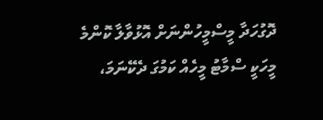ދޮގުހަދާ މީސްމީހުންނަށް އޮޅުވާލާ ކޮންމެ މީހަކީ ސްމާޓު މީހެއް ކަމުގަ ދެކޭނަމަ،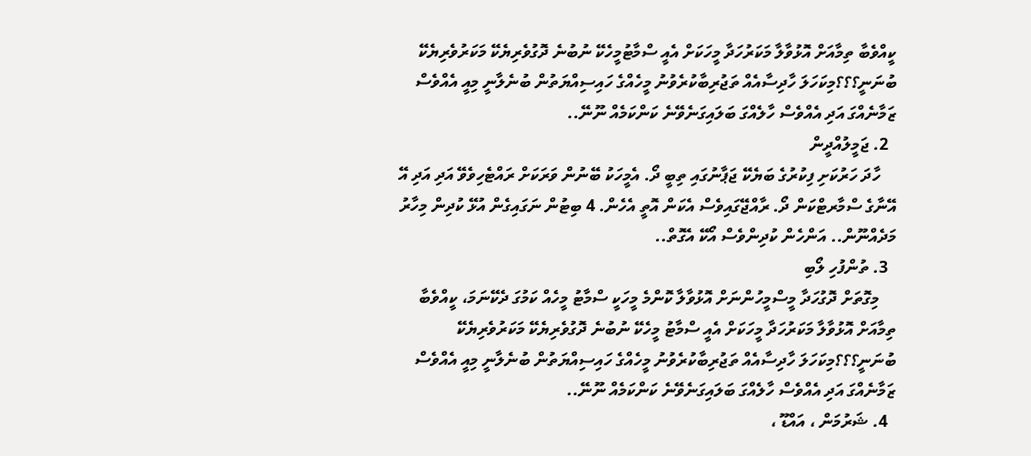ކީއްވެބާ ތިމާއަށް އޮޅުވާލާ މަކަރުހަދާ މީހަކަށް އެއީ ސްމާޓުމީހެކޭ ނުބުނެ ދޮގުވެރިޔެކޭ މަކަރުވެރިޔެކޭ ބުނަނީ؟؟؟މިކަހަލަ ހާދިސާއެއް ތަޖުރިބާކުރެވުނު މީހެއްގެ ހައިސިއްޔަތުން ބުނެލާނީ މިއީ އެއްވެސް ޒަމާނެއްގަ އަދި އެއްވެސް ހާލެއްގަ ބަލައިގަނެވޭނެ ކަންކަމެއް ނޫނޭ..
  2. ޖަމީލުއްދީން
    ހާދަ ހަރުކަށި ފިކުރުގެ ބަޔެކޭ ޖަޕާނުގައި ތިބީ ދޯ. އެމީހަކު ބޭނުން ވަރަކަށް ރައްޓެހިވެވޭ އަދި އަދި އޭ އޭނާގެ ސްމާރޓްކަން ދޯ. ރާއްޖޭގައިވެސް އެކަން އޮތީ އެހެން. 4 ބިޓުން ނަގައިގެން އުޅޭ ކުދިން މިހާރު މަދެއްނޫން.. އަންހެން ކުދިންވެސް އޯކޭ އެގޮތް..
  3. ތުންފުހި ލޯބި
    މިގޮތަށް ދޮގުހަދާ މީސްމީހުންނަށް އޮޅުވާލާ ކޮންމެ މީހަކީ ސްމާޓު މީހެއް ކަމުގަ ދެކޭނަމަ، ކީއްވެބާ ތިމާއަށް އޮޅުވާލާ މަކަރުހަދާ މީހަކަށް އެއީ ސްމާޓު މީހެކޭ ނުބުނެ ދޮގުވެރިޔެކޭ މަކަރުވެރިޔެކޭ ބުނަނީ؟؟؟މިކަހަލަ ހާދިސާއެއް ތަޖުރިބާކުރެވުނު މީހެއްގެ ހައިސިއްޔަތުން ބުނެލާނީ މިއީ އެއްވެސް ޒަމާނެއްގަ އަދި އެއްވެސް ހާލެއްގަ ބަލައިގަނެވޭނެ ކަންކަމެއް ނޫނޭ..
  4. ޝަރުމަން ، އައްޑޫ ،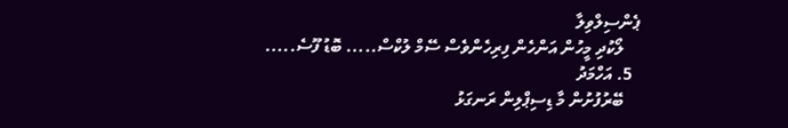ޕެންސިލްވިލާ
    ލޯކުދި މީހުން އަންހެން ފިރިހެންވެސް ސޭމް ލުކްސް..... ބޮޑު ފޫސެ.....
  5. އަހްމަދު
    ބޭރުފުށުން މާ ޑިސިޕްލިން ރަނގަޅު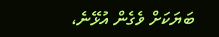ބަޔަކަށް ވެގެން އުޅޭނެ،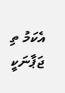އެކަމު ތި ޖަޕާނަކީ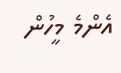އެންމެ މީހުން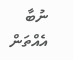ނުބާ އެއްތަން